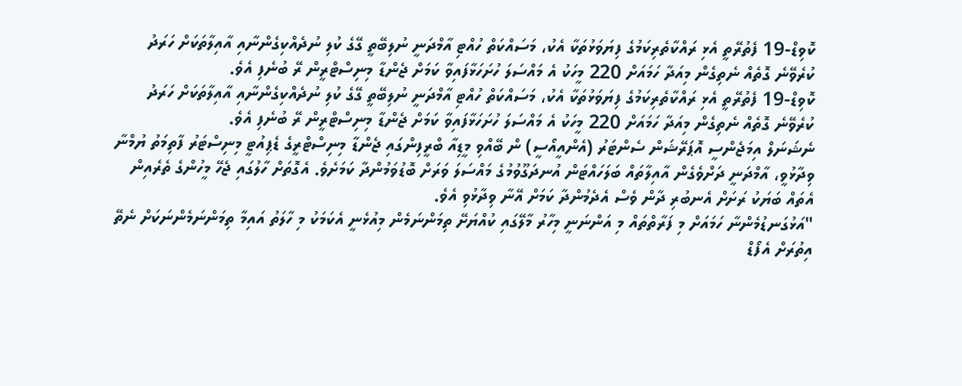ކޮވިޑް-19 ފެތުރޭތީ އެޅި ރައްކާތެރިކަމުގެ ފިޔަވަޅުތަކާ އެކު، މަސައްކަތް ހުއްޓި އާމްދަނީ ނުލިބޭތީ ގޭގެ ކުލި ނުދެއްކިގެންނާއި އާއިލާތަކަށް ހަރަދު ކުރެވޭނެ ގޮތެއް ނެތިގެން މިއަދާ ހަމައަށް 220 މީހަކު އެ މައްސަލަ ހުށަހަޅާފައިވާ ކަމަށް ޖެންޑާ މިނިސްޓްރީން ރޭ ބުނެފި އެވެ.
ކޮވިޑް-19 ފެތުރޭތީ އެޅި ރައްކާތެރިކަމުގެ ފިޔަވަޅުތަކާ އެކު، މަސައްކަތް ހުއްޓި އާމްދަނީ ނުލިބޭތީ ގޭގެ ކުލި ނުދެއްކިގެންނާއި އާއިލާތަކަށް ހަރަދު ކުރެވޭނެ ގޮތެއް ނެތިގެން މިއަދާ ހަމައަށް 220 މީހަކު އެ މައްސަލަ ހުށަހަޅާފައިވާ ކަމަށް ޖެންޑާ މިނިސްޓްރީން ރޭ ބުނެފި އެވެ.
ނެޝަނަލް އިމަޖެންސީ އޮޕަރޭޝަން ސެންޓަރު (އެންއީއޯސީ) ން ބޭއްވި މީޑިއާ ބްރީފިންގައި ޖެންޑާ މިނިސްޓްރީގެ ޑެޕިއުޓީ މިނިސްޓަރު ފާތިމަތު ޔުމްނާ ވިދާޅުވީ، އާމްދަނީ ދަށްވެގެން އާއިލާތައް ބަލަހައްޓަން އުނދަގޫވުމުގެ މައްސަލަ ވަރަށް ބޮޑުވަމުންދާ ކަމަށެވެ. އެގޮތަށް ހާލުގައި ޖެހޭ މީހުންގެ ތެރެއިން އެތައް ބަޔަކު ރަށަށް އެނބުރި ދާން ވެސް އެދެމުންދާ ކަމަށް އޭނާ ވިދާޅުވި އެވެ.
"އަޅުގަނޑުމެންނާ ހަމައަށް މި ފަރާތްތައް މި އަންނަނީ މިހާރު މާލޭގައި ކުއްޔަށޭ ތިމަންނަމެން މިއުޅެނީ އެކަމަކު މި ހާލަތު އައިމާ ތިމަންނަމެންނަކަށް ނެތޭ އިތުރަށް އެފޯޑް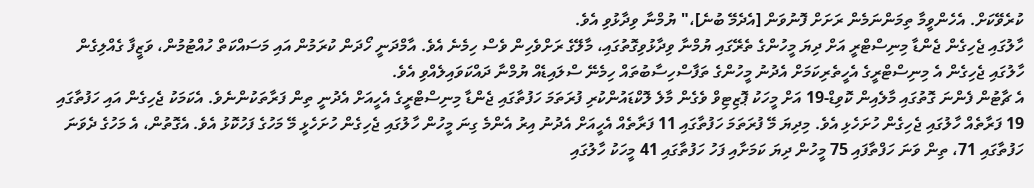ކުރެވޭކަށް. އެހެންވީމާ ތިމަންނަމެން ރަށަށް ފޮނުވަން [އެދެމޭ ބުނެ]،" ޔުމްނާ ވިދާޅުވި އެވެ.
ހާލުގައި ޖެހިގެން ޖެންޑާ މިނިސްޓްރީ އަށް ދިޔަ މީހުންގެ ތެރޭގައި ޔުމްނާ ވިދާޅުވިގޮތުގައި، މާލޭގެ ރަށްވެހިން ވެސް ހިމެނެ އެވެ. އާމްދަނީ ހޯދަން ކުރަމުން އައި މަސައްކަތް ހުއްޓުމުން، ވަޒީފާ ގެއްލިގެން ހާލުގައި ޖެހިގެން އެ މިނިސްޓްރީގެ އެހީތެރިކަމަށް އެދުނު މީހުންގެ ތަފާސްހިސާބުތައް ހިމެނޭ ސްލައިޑެއް ޔުމްނާ ދައްކަވައިލެއްވި އެވެ.
އެ ޗާޓުން ފެންނަ ގޮތުގައި މާލެއިން ކޮވިޑް-19 އަށް މީހަކު ޕޮޒިޓިވް ވެގެން މާލެ ލޮކްޑައުންކުރި ފުރަތަމަ ހަފުތާގައި ޖެންޑާ މިނިސްޓްރީގެ އެހީއަށް އެދުނީ ތިން ފަރާތަކުންނެވެ. އެކަމަކު ޖެހިގެން އައި ހަފުތާގައި 19 ފަރާތެއް ހާލުގައި ޖެހިގެން ހުށަހެޅި އެވެ. މިދިޔަ މޭ ފުރަތަމަ ހަފުތާގައި 11 ފަރާތެއް އެހީއަށް އެދުނު އިރު އެންމެ ގިނަ މީހުން ހާލުގައި ޖެހިގެން ހުށަހެޅީ މޭ މަހުގެ ފަހުކޮޅު އެވެ. އެގޮތުން، އެ މަހުގެ ދެވަނަ ހަފުތާގައި 71، ތިން ވަނަ ހަފްތާފައި 75 މީހުން ދިޔަ ކަމަށާއި ފަހު ހަފުތާގައި 41 މީހަކު ހާލުގައި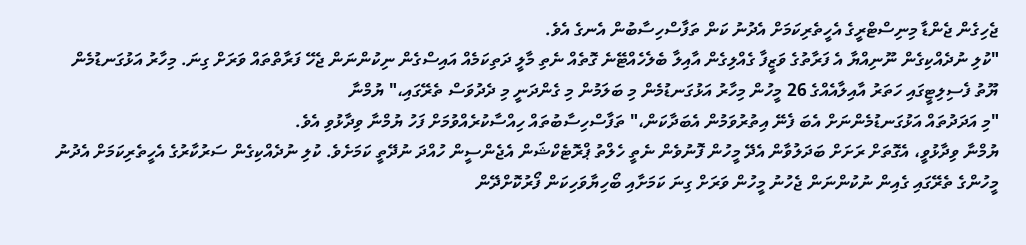ޖެހިގެން ޖެންޑާ މިނިސްޓްރީގެ އެހީތެރިކަމަށް އެދުނު ކަން ތަފާސްހިސާބުން އެނގެ އެވެ.
"ކުލި ނުދެއްކިގެން ނޫނިއްޔާ އެ ފަރާތުގެ ވަޒީފާ ގެއްލިގެން އާއިލާ ބެލެހެއްޓޭނެ ގޮތެއް ނެތި މާލީ ދަތިކަމެއް އައިސްގެން ނިކުންނަން ޖެހޭ ފަރާތްތައް ވަރަށް ގިނަ. މިހާރު އަޅުގަނޑުމެން ޔޫތު ފެސިލިޓީގައި ހަތަރު އާއިލާއެއްގެ 26 މީހުން މިހާރު އަޅުގަނޑުމެން މި ބަލަމުން މި ގެންދަނީ މި ދެދުވަސް ތެރޭގައި،" ޔުމްނާ
"މި އަދަދުތައް އަޅުގަނޑުމެންނަށް އެބަ ފެނޭ އިތުރުވަމުން އެބަދާކަން،" ތަފާސްހިސާބުތައް ހިއްސާކުރެއްވުމަށް ފަހު ޔުމްނާ ވިދާޅުވި އެވެ.
ޔުމްނާ ވިދާޅުވީ، އެގޮތަށް ރަށަށް ބަދަލުވާން އެދޭ މީހުން ފޮނުވެން ނެތީ ހެލްތު ޕްރޮޓެކްޝަން އެޖެންސީން ހުއްދަ ނުދޭތީ ކަމަށެވެ. ކުލި ނުދެއްކިގެން ސަރުކާރުގެ އެހީތެރިކަމަށް އެދުނު މީހުންގެ ތެރޭގައި ގެއިން ނުކުންނަން ޖެހުނު މީހުން ވަރަށް ގިނަ ކަމަށާއި ބޯހިޔާވަހިކަން ފޯރުކޮށްދޭން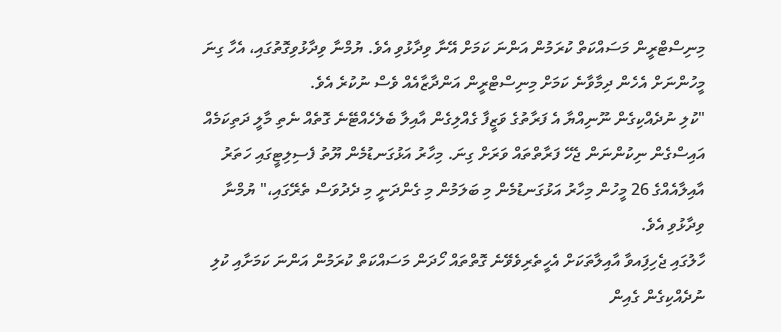މިނިސްޓްރީން މަސައްކަތް ކުރަމުން އަންނަ ކަމަށް އޭނާ ވިދާޅުވި އެވެ. ޔުމްނާ ވިދާޅުވިގޮތުގައި، އެހާ ގިނަ މީހުންނަށް އެހެން ދިމާވާނެ ކަމަށް މިނިސްޓްރީން އަންދާޒާއެއް ވެސް ނުކުރެ އެވެ.
"ކުލި ނުދެއްކިގެން ނޫނިއްޔާ އެ ފަރާތުގެ ވަޒީފާ ގެއްލިގެން އާއިލާ ބެލެހެއްޓޭނެ ގޮތެއް ނެތި މާލީ ދަތިކަމެއް އައިސްގެން ނިކުންނަން ޖެހޭ ފަރާތްތައް ވަރަށް ގިނަ. މިހާރު އަޅުގަނޑުމެން ޔޫތު ފެސިލިޓީގައި ހަތަރު އާއިލާއެއްގެ 26 މީހުން މިހާރު އަޅުގަނޑުމެން މި ބަލަމުން މި ގެންދަނީ މި ދެދުވަސް ތެރޭގައި،" ޔުމްނާ ވިދާޅުވި އެވެ.
ހާލުގައި ޖެހިފަިއވާ އާއިލާތަކަށް އެހީތެރިވެވޭނެ ގޮތްތައް ހޯދަން މަސައްކަތް ކުރަމުން އަންނަ ކަމަށާއި ކުލި ނުދެއްކިގެން ގެއިން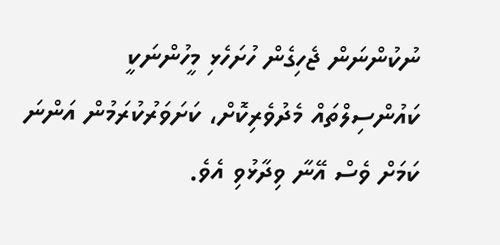ނުކުންނަން ޖެހިގެން ހުށަހެޅި މީހުންނަކީ ކައުންސިލްތައް މެދުވެރިކޮށް، ކަށަވަރުކުރަމުން އަންނަ ކަމަށް ވެސް އޭނާ ވިދާޅުވި އެވެ.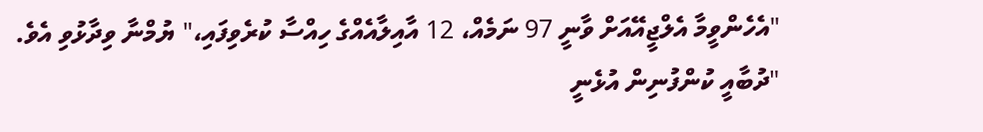"އެހެންވީމާ އެލްޖީއޭއަށް ވާނީ 97 ނަމެއް، 12 އާއިލާއެއްގެ ހިއްސާ ކުރެވިފައި،" ޔުމްނާ ވިދާޅުވި އެވެ.
"ދުބާއީ ކުންފުނިން އުޅެނީ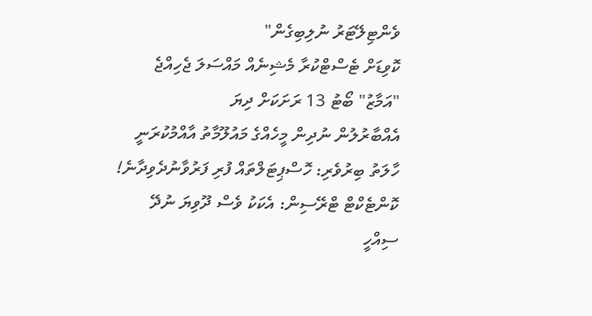ވެންޓިލޭޓަރު ނުލިބިގެން"
ކޮވިޑަށް ޓެސްޓްކުރާ މެޝިނެއް މައްސަލަ ޖެހިއްޖެ
"އަމާޒު" ބޯޓު 13 ރަށަކަށް ދިޔަ
އެއްބާރުލުން ނުދިން މީހެއްގެ މައުލޫމާތު އާއްމުކުރަނީ
ހާލަތު ބިރުވެރި: ހޮސްޕިޓަލްތައް ފުރި ފަރުވާނުދެވިދާނެ!
ކޮންޓެކްޓް ޓްރޭސިން: އެކަކު ވެސް ދޫވިޔަ ނުދޭ
ސިއްހީ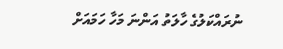ނުރައްކަލުގެ ހާލަތު އަންނަ މަހާ ހަމައަށް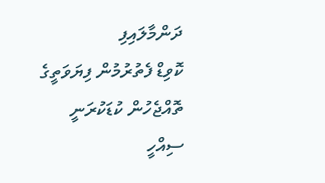ދަންމާލައިފި
ކޮވިޑް ފެތުރުމުން ފިޔަވަތީގެ ތޮއްޖެހުން ކުޑަކުރަނީ
ސިއްހީ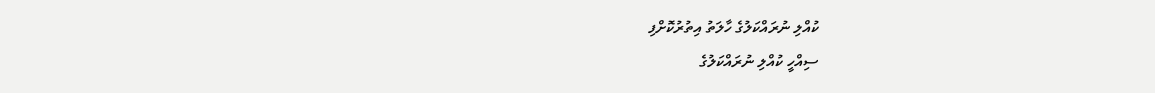ކުއްލި ނުރައްކަލުގެ ހާލަތު އިތުރުކޮށްފި
ސިއްހީ ކުއްލި ނުރައްކަލުގެ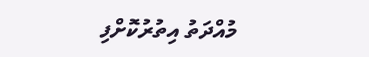މުއްދަތު އިތުރުކޮށްފި